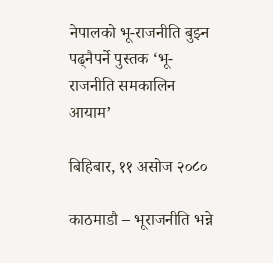नेपालको भू-राजनीति बुझ्न पढ्नैपर्ने पुस्तक ‘भू-राजनीति समकालिन आयाम’

बिहिबार, ११ असोज २०८०

काठमाडौ – भूराजनीति भन्ने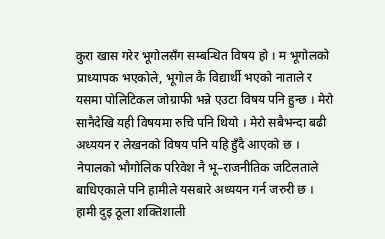कुरा खास गरेर भूगोलसँग सम्बन्धित विषय हो । म भूगोलको प्राध्यापक भएकोले, भूगोल कै विद्यार्थी भएको नाताले र यसमा पोलिटिकल जोग्राफी भन्ने एउटा विषय पनि हुन्छ । मेरो सानैदेखि यही विषयमा रुचि पनि थियो । मेरो सबैभन्दा बढी अध्ययन र लेखनको विषय पनि यहि हुँदै आएको छ । नेपालको भौगोलिक परिवेश नै भू–राजनीतिक जटिलताले बाधिएकाले पनि हामीले यसबारे अध्ययन गर्न जरुरी छ । हामी दुइ ठूला शक्तिशाली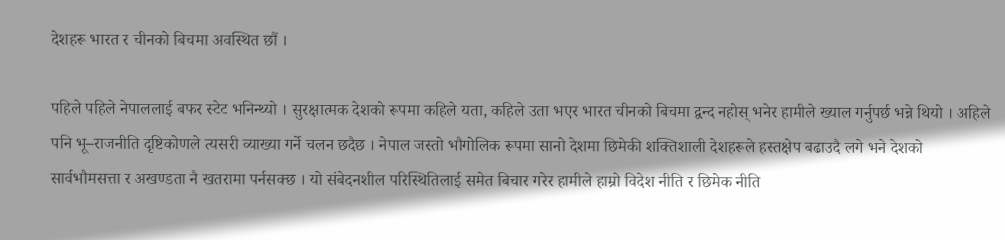देशहरू भारत र चीनको बिचमा अवस्थित छौं ।

पहिले पहिले नेपाललाई बफर स्टेट भनिन्थ्यो । सुरक्षात्मक देशको रूपमा कहिले यता, कहिले उता भएर भारत चीनको बिचमा द्वन्द नहोस् भनेर हामीले ख्याल गर्नुपर्छ भन्ने थियो । अहिले पनि भू–राजनीति दृष्टिकोणले त्यसरी व्याख्या गर्ने चलन छदैछ । नेपाल जस्तो भौगोलिक रूपमा सानो देशमा छिमेकी शक्तिशाली देशहरूले हस्तक्षेप बढाउदै लगे भने देशको सार्वभौमसत्ता र अखण्डता नै खतरामा पर्नसक्छ । यो संबेदनशील परिस्थितिलाई समेत बिचार गरेर हामीले हाम्रो विदेश नीति र छिमेक नीति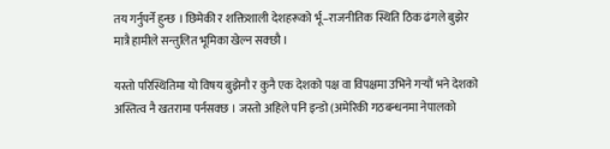तय गर्नुपर्ने हुन्छ । छिमेकी र शक्तिशाली देशहरूको र्भू–राजनीतिक स्थिति ठिक ढंगले बुझेर मात्रै हामीले सन्तुलित भूमिका खेल्न सक्छौ ।

यस्तो परिस्थितिमा यो विषय बुझेनौ र कुनै एक देशको पक्ष वा विपक्षमा उभिने गर्‍यौं भने देशको अस्तित्व नै खतरामा पर्नसक्छ । जस्तो अहिले पनि इन्डो (अमेरिकी गठबन्धनमा नेपालको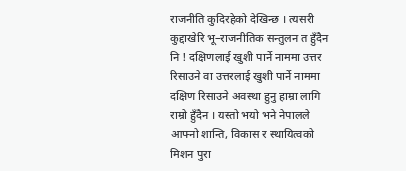राजनीति कुदिरहेको देखिन्छ । त्यसरी कुद्दाखेरि भू–राजनीतिक सन्तुलन त हुँदैन नि ! दक्षिणलाई खुशी पार्ने नाममा उत्तर रिसाउने वा उत्तरलाई खुशी पार्ने नाममा दक्षिण रिसाउने अवस्था हुनु हाम्रा लागि राम्रो हुँदैन । यस्तो भयो भने नेपालले आफ्नो शान्ति, विकास र स्थायित्वको मिशन पुरा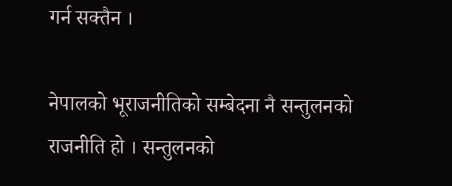गर्न सक्तैन ।

नेपालको भूराजनीतिको सम्बेदना नै सन्तुलनको राजनीति हो । सन्तुलनको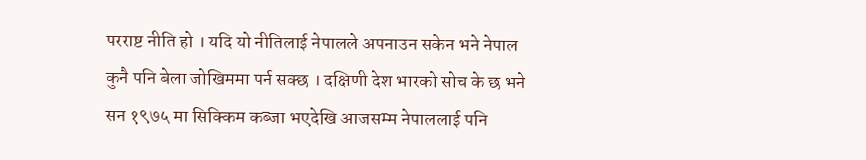परराष्ट नीति हो । यदि यो नीतिलाई नेपालले अपनाउन सकेन भने नेपाल कुनै पनि बेला जोखिममा पर्न सक्छ । दक्षिणी देश भारको सोच के छ भने सन १९७५ मा सिक्किम कब्जा भएदेखि आजसम्म नेपाललाई पनि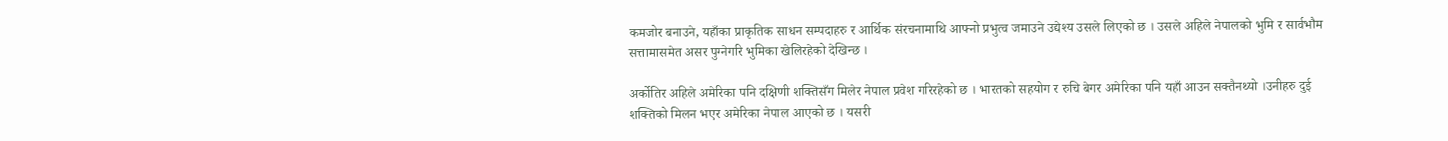कमजोर बनाउने, यहाँका प्राकृतिक साधन सम्पदाहरु र आर्थिक संरचनामाथि आफ्नो प्रभुत्व जमाउने उद्येश्य उसले लिएको छ । उसले अहिले नेपालको भुमि र सार्वभौम सत्तामासमेत असर पुग्नेगरि भुमिका खेलिरहेको देखिन्छ ।

अर्कोतिर अहिले अमेरिका पनि दक्षिणी शक्तिसँग मिलेर नेपाल प्रवेश गरिरहेको छ । भारतको सहयोग र रुचि बेगर अमेरिका पनि यहाँ आउन सक्तैनथ्यो ।उनीहरु दुई शक्तिको मिलन भएर अमेरिका नेपाल आएको छ । यसरी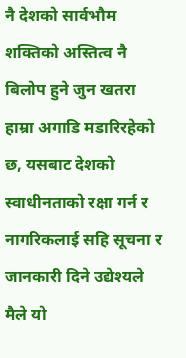नै देशको सार्वभौम शक्तिको अस्तित्व नै बिलोप हुने जुन खतरा हाम्रा अगाडि मडारिरहेको छ, यसबाट देशको स्वाधीनताको रक्षा गर्न र नागरिकलाई सहि सूचना र जानकारी दिने उद्येश्यले मैले यो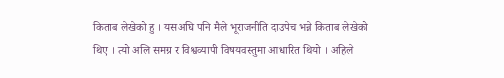किताब लेखेको हु । यसअघि पनि मैले भूराजनीति दाउपेच भन्ने किताब लेखेको थिए । त्यो अलि समग्र र विश्वव्यापी विषयवस्तुमा आधारित थियो । अहिले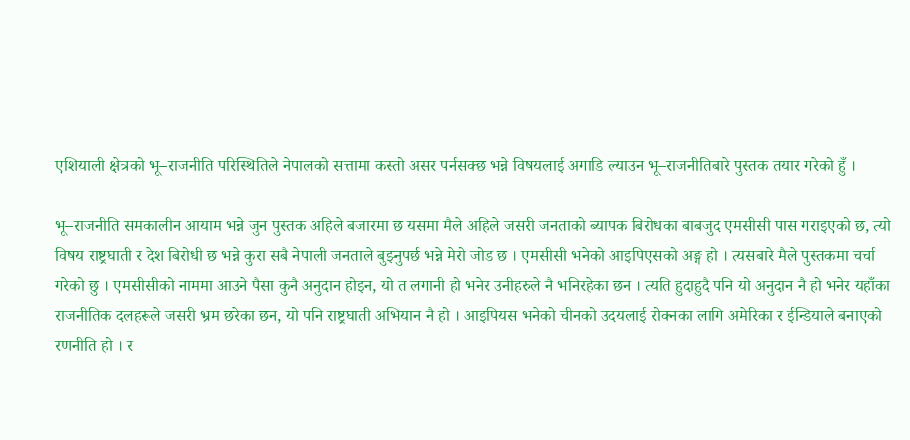एशियाली क्षेत्रको भू–राजनीति परिस्थितिले नेपालको सत्तामा कस्तो असर पर्नसक्छ भन्ने विषयलाई अगाडि ल्याउन भू–राजनीतिबारे पुस्तक तयार गरेको हुँ ।

भू–राजनीति समकालीन आयाम भन्ने जुन पुस्तक अहिले बजारमा छ यसमा मैले अहिले जसरी जनताको ब्यापक बिरोधका बाबजुद एमसीसी पास गराइएको छ, त्यो विषय राष्ट्रघाती र देश बिरोधी छ भन्ने कुरा सबै नेपाली जनताले बुझ्नुपर्छ भन्ने मेरो जोड छ । एमसीसी भनेको आइपिएसको अङ्ग हो । त्यसबारे मैले पुस्तकमा चर्चा गरेको छु । एमसीसीको नाममा आउने पैसा कुनै अनुदान होइन, यो त लगानी हो भनेर उनीहरुले नै भनिरहेका छन । त्यति हुदाहुदै पनि यो अनुदान नै हो भनेर यहाँका राजनीतिक दलहरूले जसरी भ्रम छरेका छन, यो पनि राष्ट्रघाती अभियान नै हो । आइपियस भनेको चीनको उदयलाई रोक्नका लागि अमेरिका र ईन्डियाले बनाएको रणनीति हो । र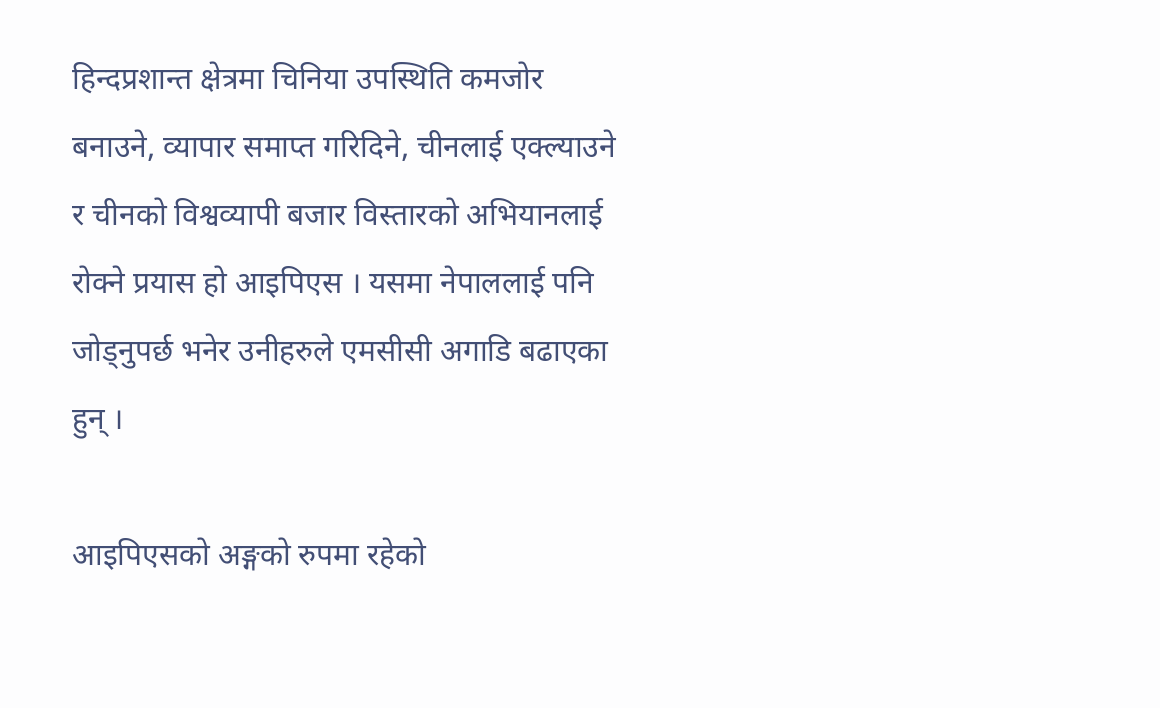हिन्दप्रशान्त क्षेत्रमा चिनिया उपस्थिति कमजोर बनाउने, व्यापार समाप्त गरिदिने, चीनलाई एक्ल्याउने र चीनको विश्वव्यापी बजार विस्तारको अभियानलाई रोक्ने प्रयास हो आइपिएस । यसमा नेपाललाई पनि जोड्नुपर्छ भनेर उनीहरुले एमसीसी अगाडि बढाएका हुन् ।

आइपिएसको अङ्गको रुपमा रहेको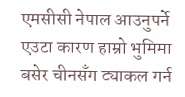एमसीसी नेपाल आउनुपर्ने एउटा कारण हाम्रो भुमिमा बसेर चीनसँग ट्याकल गर्न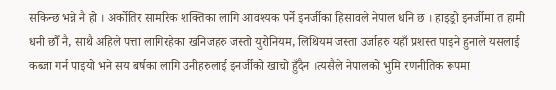सकिन्छ भन्ने नै हो । अर्कोतिर सामरिक शक्तिका लागि आवश्यक पर्ने इनर्जीका हिसावले नेपाल धनि छ । हाइड्रो इनर्जीमा त हामी धनी छौँ नै, साथै अहिले पत्ता लागिरहेका खनिजहरु जस्तो युरोनियम, लिथियम जस्ता उर्जाहरु यहाँ प्रशस्त पाइने हुनाले यसलाई कब्जा गर्न पाइयो भने सय बर्षका लागि उनीहरुलाई इनर्जीको खाचो हुँदैन ।त्यसैले नेपालको भुमि रणनीतिक रूपमा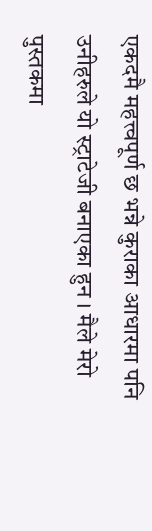एकदमै महत्त्वपूर्ण छ भन्ने कुराका आधारमा पनि उनीहरुले यो स्ट्राटेजी बनाएका हुन । मैले मेरो पुस्तकमा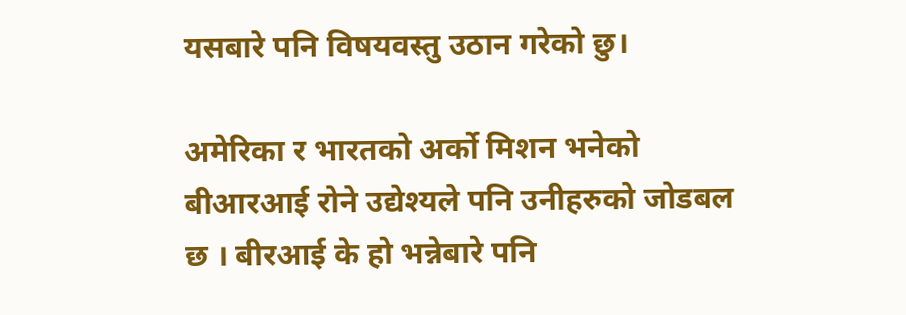यसबारे पनि विषयवस्तु उठान गरेको छु।

अमेरिका र भारतको अर्को मिशन भनेको बीआरआई रोने उद्येश्यले पनि उनीहरुको जोडबल छ । बीरआई के हो भन्नेबारे पनि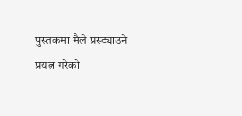पुस्तकमा मैले प्रस्ट्याउने प्रयत्न गरेको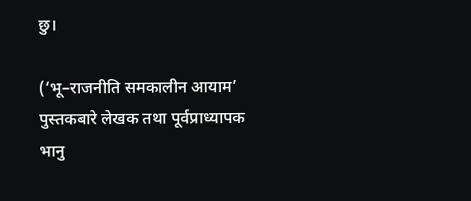छु।

(‘भू–राजनीति समकालीन आयाम’ पुस्तकबारे लेखक तथा पूर्वप्राध्यापक भानु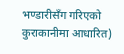भण्डारीसँग गरिएको कुराकानीमा आधारित)